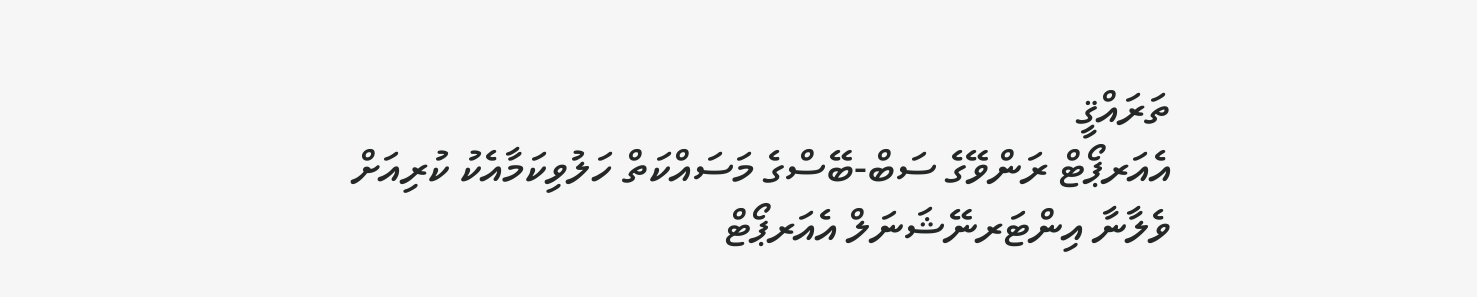ތަރައްޤީ
އެއަރޕޯޓް ރަންވޭގެ ސަބް-ބޭސްގެ މަސައްކަތް ހަލުވިކަމާއެކު ކުރިއަށް
ވެލާނާ އިންޓަރނޭޝަނަލް އެއަރޕޯޓް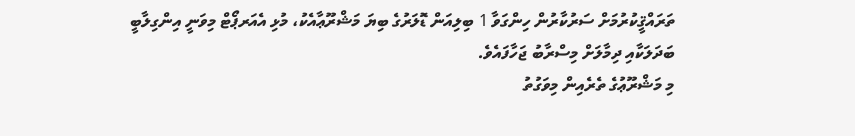ތަރައްޤީކުރުމަށް ސަރުކާރުން ހިންގަވާ 1 ބިލިއަން ޑޮލަރުގެ ބިޔަ މަޝްރޫޢާއެކު، މުޅި އެއަރޕޯޓް މިވަނީ އިންގިލާބީ ބަދަލަކާއި ދިމާލަށް މިސްރާބު ޖަހާފައެވެ.
މި މަޝްރޫޢުގެ ތެރެއިން މިވަގުތު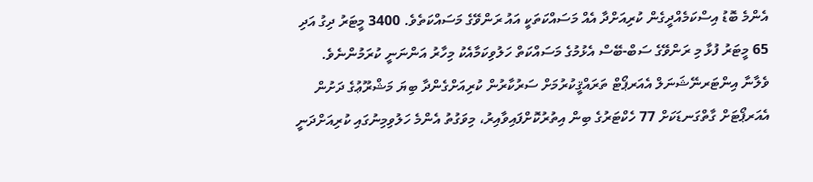އެންމެ ބޮޑު އިސްކަމެއްދީގެން ކުރިއަށްދާ އެއް މަސައްކަތަކީ އައު ރަންވޭގެ މަސައްކަތެވެ. 3400 މީޓަރު ދިގު އަދި 65 މީޓަރު ފުޅާ މި ރަންވޭގެ ސަބް-ބޭސް އެޅުމުގެ މަސައްކަތް ހަލުވިކަމާއެކު މިހާރު އަންނަނީ ކުރަމުންނެވެ.
ވެލާނާ އިންޓަރނޭޝަނަލް އެއަރޕޯޓް ތަރައްޤީކުރުމަށް ސަރުކާރުން ކުރިއަށްގެންދާ ބިޔަ މަޝްރޫޢުގެ ދަށުން އެއަރޕޯޓަށް ގާތްގަނޑަކަށް 77 ހެކްޓަރުގެ ބިން އިތުރުކޮށްފައިވާއިރު، މިވަގުތު އެންމެ ހަލުވިމިނުގައި ކުރިއަށްދަނީ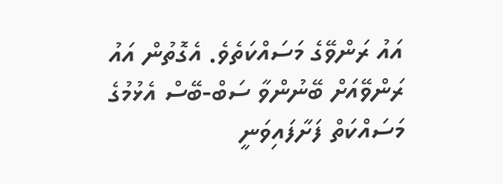އައު ރަންވޭގެ މަސައްކަތެވެ. އެގޮތުން އައު ރަންވޭއަށް ބޭނުންވާ ސަބް-ބޭސް އެޅުމުގެ މަސައްކަތް ފަށާފައިވަނީ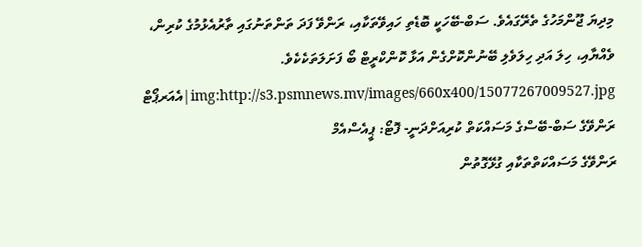މިދިޔަ ޖޫންމަހުގެ ތެރޭގައެވެ. ސަބް-ބޭހަކީ ބޮޑެތި ހައިވޭތަކާއި، ރަންވޭ ފަދަ ތަންތަނުގައި ތާރުއެޅުމުގެ ކުރިން، ވެއްޔާއި، ހިލަ އަދި ހިލަވެލި ބޭނުންކޮށްގެން އަޅާ ކޮންކްރީޓް ބޯ ފަށަލަތަކެކެވެ.
img:http://s3.psmnews.mv/images/660x400/15077267009527.jpg|އެއަރޕޯޓް ރަންވޭގެ ސަބް-ބޭސްގެ މަސައްކަތް ކުރިއަށްދަނީ- ފޮޓޯ: ޕީއެސްއެމް
ރަންވޭގެ މަސައްކަތްތަކާއި ގުޅޭގޮތުން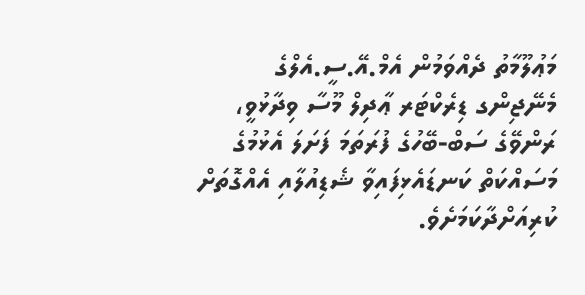މަޢުލޫމާތު ދެއްވަމުން އެމް.އޭ.ސީ.އެލްގެ މެނޭޖިންގ ޑިރެކްޓަރ ޢާދިލް މޫސާ ވިދާޅުވީ، ރަންވޭގެ ސަބް-ބޭހުގެ ފުރަތަމަ ފަށަލަ އެޅުމުގެ މަސައްކަތް ކަނޑައެޅިފައިވާ ޝެޑިއުލާއި އެއްގޮތަށް ކުރިއަށްދާކަމަށެވެ.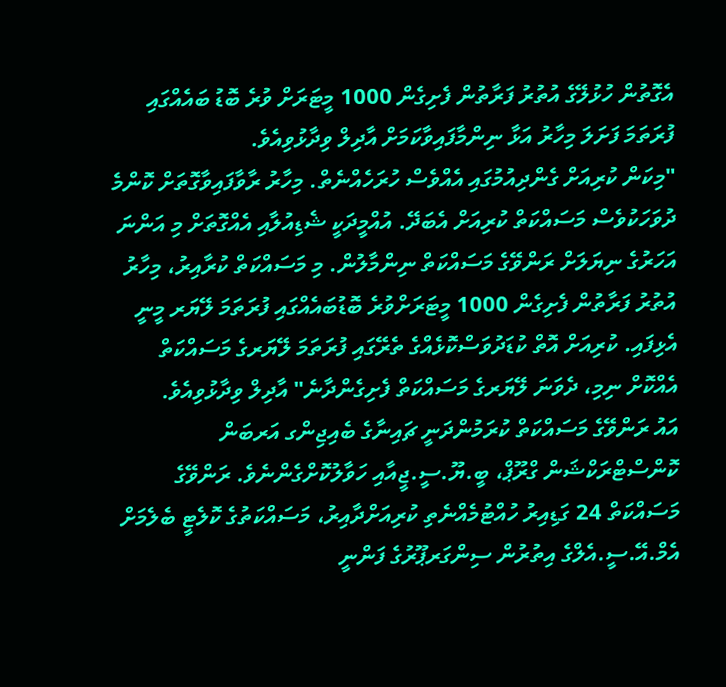އެގޮތުން ހުޅުލޭގެ އުތުރު ފަރާތުން ފެށިގެން 1000 މީޓަރަށް ވުރެ ބޮޑު ބައެއްގައި ފުރަތަމަ ފަށަލަ މިހާރު އަޅާ ނިންމާފައިވާކަމަށް އާދިލް ވިދާޅުވިއެވެ.
"މިކަން ކުރިއަށް ގެންދިއުމުގައި އެއްވެސް ހުރަހެއްނެތް. މިހާރު ރާވާފައިވާގޮތަށް ކޮންމެ ދުވަހަކުވެސް މަސައްކަތް ކުރިއަށް އެބަދޭ. އުއްމީދަކީ ޝެޑިއުލާއި އެއްގޮތަށް މި އަންނަ އަހަރުގެ ނިޔަލަށް ރަންވޭގެ މަސައްކަތް ނިންމާލުން. މި މަސައްކަތް ކުރާއިރު، މިހާރު އުތުރު ފަރާތުން ފެށިގެން 1000 މީޓަރަށްވުރެ ބޮޑުބައެއްގައި ފުރަތަމަ ލޭޔަރ މީނީ އެޅިފައި. ކުރިއަށް އޮތް ކުޑަދުވަސްކޮޅެއްގެ ތެރޭގައި ފުރަތަމަ ލޭޔަރގެ މަސައްކަތް އެއްކޮށް ނިމި، ދެވަނަ ލޭޔަރގެ މަސައްކަތް ފެށިގެންދާނެ" އާދިލް ވިދާޅުވިއެވެ.
އައު ރަންވޭގެ މަސައްކަތް ކުރަމުންދަނީ ޗައިނާގެ ބެއިޖިންގ އަރބަން ކޮންސްޓްރަކްޝަން ގްރޫޕް، ބީ.ޔޫ.ސީ.ޖީއާއި ހަވާލުކޮށްގެންނެވެ. ރަންވޭގެ މަސައްކަތް 24 ގަޑިއިރު ހުއްޓުމެއްނެތި ކުރިއަށްދާއިރު، މަސައްކަތުގެ ކޮލެޓީ ބެލެމަށް އެމް.އޭ.ސީ.އެލްގެ އިތުރުން ސިންގަރޕޫރުގެ ފަންނީ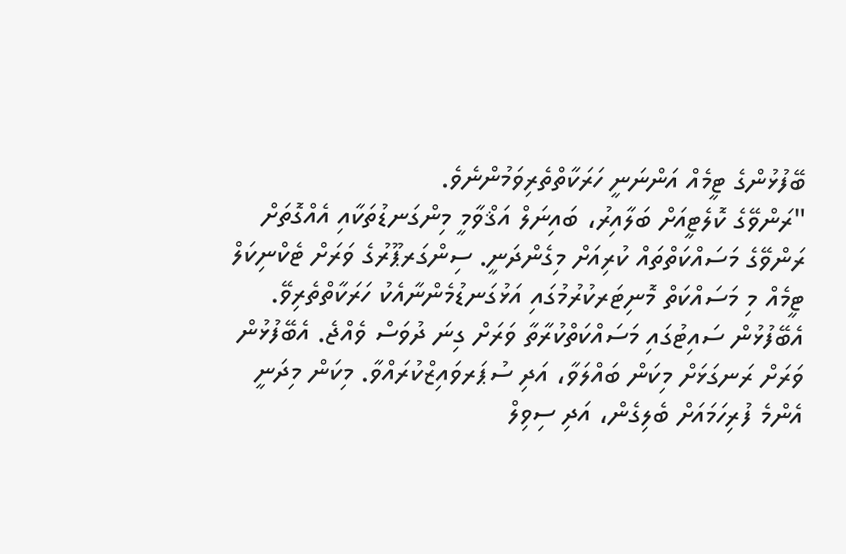ބޭފުޅުންގެ ޓީމެއް އަންނަނީ ހަރަކާތްތެރިވަމުންނެވެ.
"ރަންވޭގެ ކޮލެޓީއަށް ބަލާއިރު، ބައިނަލް އަޤްވާމީ މިންގަނޑުތަކާއި އެއްގޮތަށް ރަންވޭގެ މަސައްކަތްތައް ކުރިއަށް މިގެންދަނީ. ސިންގަރޕޫރުގެ ވަރަށް ޓެކްނިކަލް ޓީމެއް މި މަސައްކަތް މޮނިޓަރކުރުމުގައި އަޅުގަނޑުމެންނާއެކު ހަރަކާތްތެރިވޭ. އެބޭފުޅުން ސައިޓުގައި މަސައްކަތްކުރާތާ ވަރަށް ގިނަ ދުވަސް ވެއްޖެ. އެބޭފުޅުން ވަރަށް ރަނގަޅަށް މިކަން ބައްލަވާ، އަދި ސުޕަރވައިޒްކުރައްވާ. މިކަން މިދަނީ އެންމެ ފުރިހަމައަށް ބެލިގެން، އަދި ސިވިލް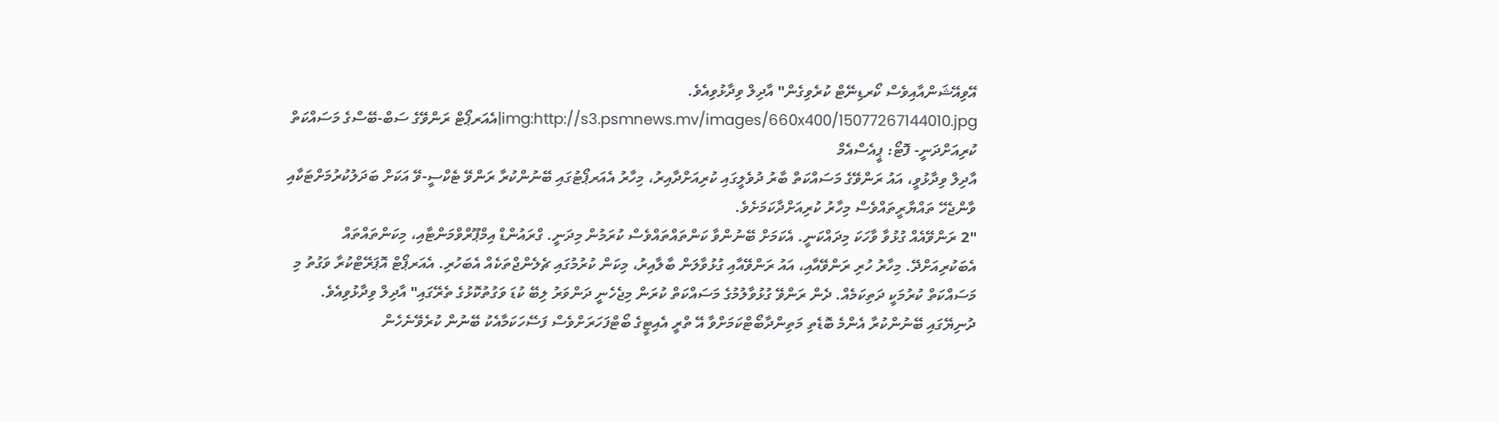އޭވިއޭޝަންއާއިވެސް ކޯރޑިނޭޓް ކުރެވިގެން" އާދިލް ވިދާޅުވިއެވެ.
img:http://s3.psmnews.mv/images/660x400/15077267144010.jpg|އެއަރޕޯޓް ރަންވޭގެ ސަބް-ބޭސްގެ މަސައްކަތް ކުރިއަށްދަނީ- ފޮޓޯ: ޕީއެސްއެމް
އާދިލް ވިދާޅުވީ، އައު ރަންވޭގެ މަސައްކަތް ބާރު ދުވެލީގައި ކުރިއަށްދާއިރު، މިހާރު އެއަރޕޯޓުގައި ބޭނުންކުރާ ރަންވޭ ޓެކްސީ-ވޭ އަކަށް ބަދަލުކުރުމަށްޓަކާއި ވާންޖެހޭ ތައްޔާރީތައްވެސް މިހާރު ކުރިއަށްދާކަމަށެވެ.
"2 ރަންވޭއެއް ގުޅުވާ ވާހަކަ މިދައްކަނީ. އެކަމަށް ބޭނުންވާ ކަންތައްތައްވެސް ކުރަމުން މިދަނީ. ގްރައުންޑް އިމްޕޫރްވްމަންޓާއި، މިކަންތައްތައް އެބަކުރިއަށްދޭ. މިހާރު ހުރި ރަންވޭއާއި، އައު ރަންވޭއާއި ގުޅުވާލަން ބާލާއިރު، މިކަން ކުރުމުގައި ޗެލެންޖްތަކެއް އެބަހުރި. އެއަރޕޯޓް އޮޕަރޭޓްކުރާ ވަގުތު މި މަސައްކަތް ކުރުމަކީ ދަތިކަމެއް. ދެން ރަންވޭ ގުޅުވާލުމުގެ މަސައްކަތް ކުރަން މިޖެހެނީ ދަންވަރު ލިބޭ ކުޑަ ވަގުތުކޮޅުގެ ތެރޭގައި" އާދިލް ވިދާޅުވިއެވެ.
ދުނިޔޭގައި ބޭނުންކުރާ އެންމެ ބޮޑެތި މަތިންދާބޯޓްކަމަށްވާ އޭ ތްރީ އެއިޓީގެ ބޯޓްފަހަރަށްވެސް ފަސޭހަކަމާއެކު ބޭނުން ކުރެވޭނެހެން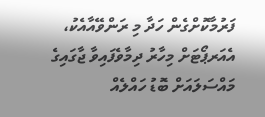ފަރުމާކޮށްގެން ހަދާ މި ރަންވޭއާއެކު، އެއަރޕޯޓަށް މިހާރު ދިމާވެފައިވާ ޖާގައިގެ މައްސަލައަށް ބޮޑު ހައްލެއް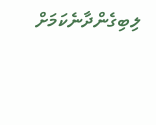ލިބިގެންދާނެކަމަށް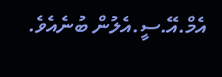އެމް.އޭ.ސީ.އެލުން ބުނެއެވެ.